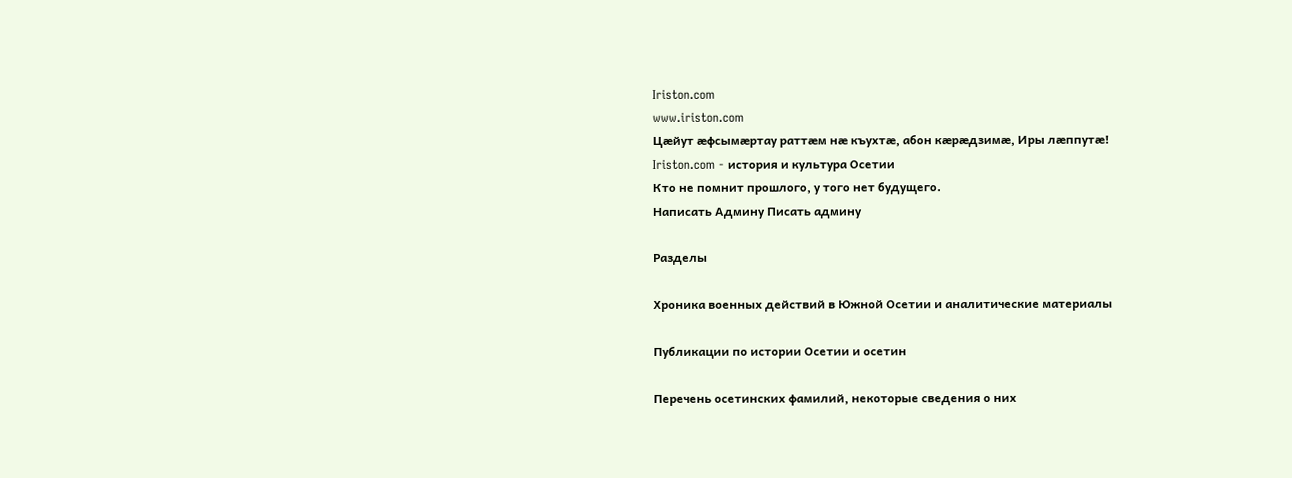Iriston.com
www.iriston.com
Цæйут æфсымæртау раттæм нæ къухтæ, абон кæрæдзимæ, Иры лæппутæ!
Iriston.com - история и культура Осетии
Кто не помнит прошлого, у того нет будущего.
Написать Админу Писать админу

Разделы

Хроника военных действий в Южной Осетии и аналитические материалы

Публикации по истории Осетии и осетин

Перечень осетинских фамилий, некоторые сведения о них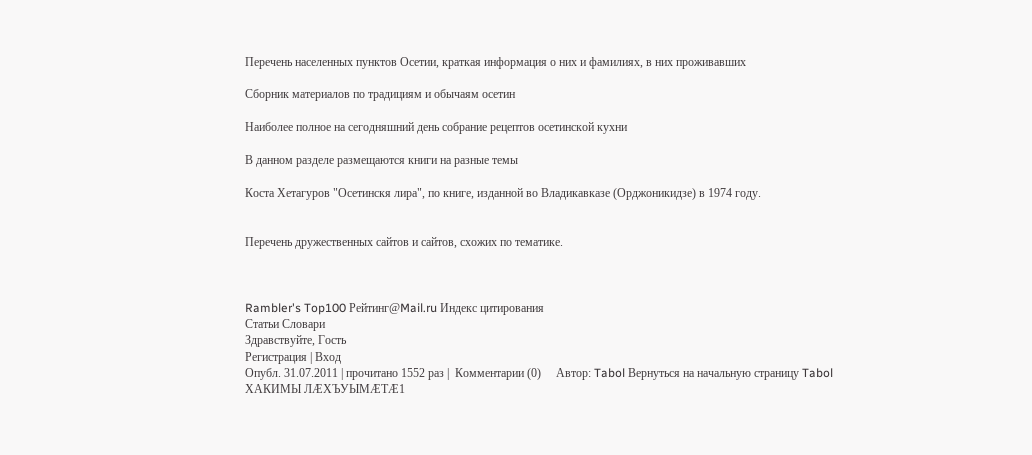Перечень населенных пунктов Осетии, краткая информация о них и фамилиях, в них проживавших

Сборник материалов по традициям и обычаям осетин

Наиболее полное на сегодняшний день собрание рецептов осетинской кухни

В данном разделе размещаются книги на разные темы

Коста Хетагуров "Осетинскя лира", по книге, изданной во Владикавказе (Орджоникидзе) в 1974 году.


Перечень дружественных сайтов и сайтов, схожих по тематике.



Rambler's Top100 Рейтинг@Mail.ru Индекс цитирования
Статьи Словари
Здравствуйте, Гость
Регистрация | Вход
Опубл. 31.07.2011 | прочитано 1552 раз |  Комментарии (0)     Автор: Tabol Вернуться на начальную страницу Tabol
ХАКИМЫ ЛÆХЪУЫМÆТÆ1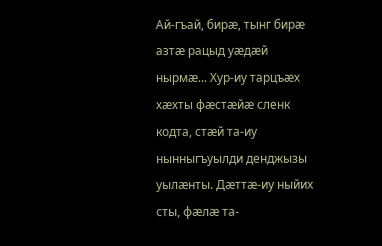Ай-гъай, бирæ, тынг бирæ азтæ рацыд уæдæй нырмæ... Хур-иу тарцъæх хæхты фæстæйæ сленк кодта, стæй та-иу нынныгъуылди денджызы уылæнты. Дæттæ-иу ныйих сты, фæлæ та-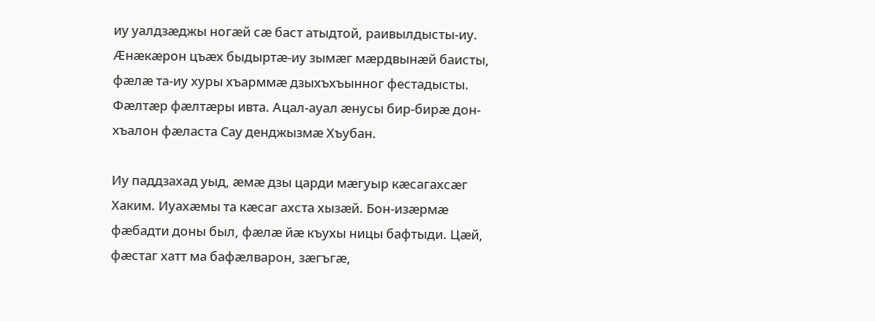иу уалдзæджы ногæй сæ баст атыдтой, раивылдысты-иу. Æнæкæрон цъæх быдыртæ-иу зымæг мæрдвынæй баисты, фæлæ та-иу хуры хъарммæ дзыхъхъынног фестадысты. Фæлтæр фæлтæры ивта. Ацал-ауал æнусы бир-бирæ дон-хъалон фæласта Сау денджызмæ Хъубан.

Иу паддзахад уыд, æмæ дзы царди мæгуыр кæсагахсæг Хаким. Иуахæмы та кæсаг ахста хызæй. Бон-изæрмæ фæбадти доны был, фæлæ йæ къухы ницы бафтыди. Цæй, фæстаг хатт ма бафæлварон, зæгъгæ,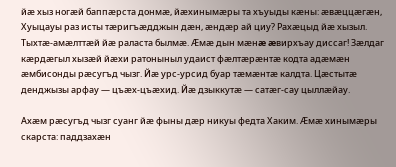йæ хыз ногæй баппæрста донмæ, йæхинымæры та хъуыды кæны: æвæццæгæн, Хуыцауы раз исты тæригъæдджын дæн, æндæр ай циу? Рахæцыд йæ хызыл. Тыхтæ-амæлттæй йæ раласта былмæ. Æмæ дын мæнæ æвирхъау диссаг! Зæлдаг кæрдæгыл хызæй йæхи ратоныныл удаист фæлтæрæнтæ кодта адæмæн æмбисонды рæсугъд чызг. Йæ урс-урсид буар тæмæнтæ калдта. Цæстытæ денджызы арфау — цъæх-цъæхид. Йæ дзыккутæ — сатæг-сау цыллæйау.

Ахæм рæсугъд чызг суанг йæ фыны дæр никуы федта Хаким. Æмæ хинымæры скарста: паддзахæн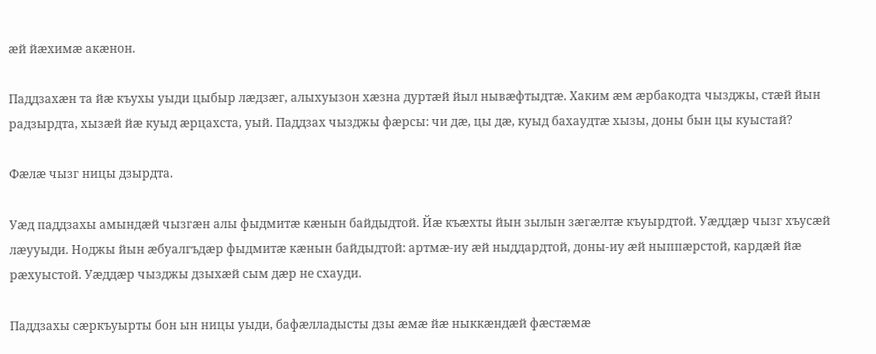æй йæхимæ акæнон.

Паддзахæн та йæ къухы уыди цыбыр лæдзæг, алыхуызон хæзна дуртæй йыл нывæфтыдтæ. Хаким æм æрбакодта чызджы, стæй йын радзырдта, хызæй йæ куыд æрцахста, уый. Паддзах чызджы фæрсы: чи дæ, цы дæ, куыд бахаудтæ хызы, доны бын цы куыстай?

Фæлæ чызг ницы дзырдта.

Уæд паддзахы амындæй чызгæн алы фыдмитæ кæнын байдыдтой. Йæ къæхты йын зылын зæгæлтæ къуырдтой. Уæддæр чызг хъусæй лæууыди. Ноджы йын æбуалгъдæр фыдмитæ кæнын байдыдтой: артмæ-иу æй ныддардтой, доны-иу æй ныппæрстой, кардæй йæ рæхуыстой. Уæддæр чызджы дзыхæй сым дæр не схауди.

Паддзахы сæркъуырты бон ын ницы уыди, бафæлладысты дзы æмæ йæ ныккæндæй фæстæмæ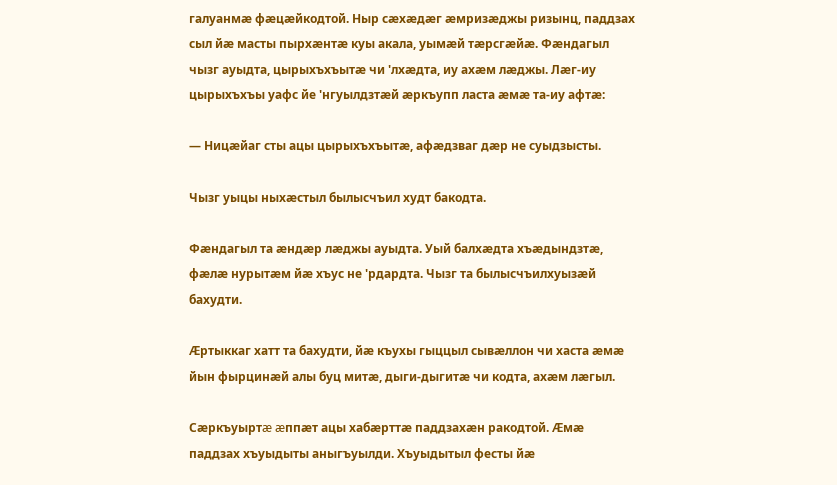галуанмæ фæцæйкодтой. Ныр сæхæдæг æмризæджы ризынц, паддзах сыл йæ масты пырхæнтæ куы акала, уымæй тæрсгæйæ. Фæндагыл чызг ауыдта, цырыхъхъытæ чи 'лхæдта, иу ахæм лæджы. Лæг-иу цырыхъхъы уафс йе 'нгуылдзтæй æркъупп ласта æмæ та-иу афтæ:

— Ницæйаг сты ацы цырыхъхъытæ, афæдзваг дæр не суыдзысты.

Чызг уыцы ныхæстыл былысчъил худт бакодта.

Фæндагыл та æндæр лæджы ауыдта. Уый балхæдта хъæдындзтæ, фæлæ нурытæм йæ хъус не 'рдардта. Чызг та былысчъилхуызæй бахудти.

Æртыккаг хатт та бахудти, йæ къухы гыццыл сывæллон чи хаста æмæ йын фырцинæй алы буц митæ, дыги-дыгитæ чи кодта, ахæм лæгыл.

Сæркъуыртæ æппæт ацы хабæрттæ паддзахæн ракодтой. Æмæ паддзах хъуыдыты аныгъуылди. Хъуыдытыл фесты йæ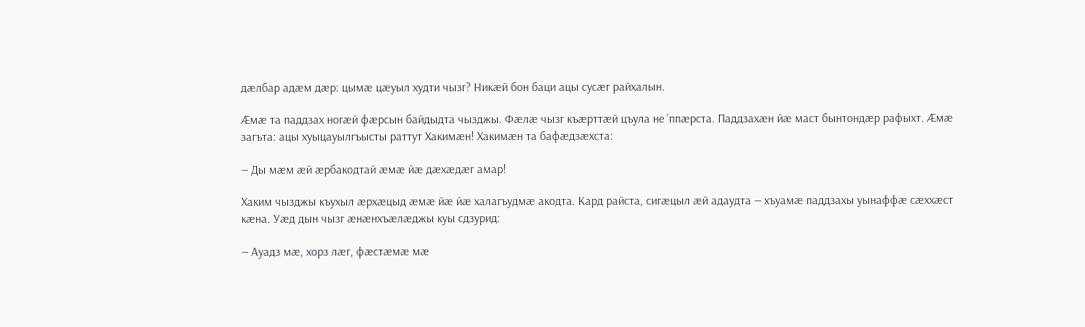дæлбар адæм дæр: цымæ цæуыл худти чызг? Никæй бон баци ацы сусæг райхалын.

Æмæ та паддзах ногæй фæрсын байдыдта чызджы. Фæлæ чызг къæрттæй цъула не ’ппæрста. Паддзахæн йæ маст бынтондæр рафыхт. Æмæ загъта: ацы хуыцауылгъысты раттут Хакимæн! Хакимæн та бафæдзæхста:

— Ды мæм æй æрбакодтай æмæ йæ дæхæдæг амар!

Хаким чызджы къухыл æрхæцыд æмæ йæ йæ халагъудмæ акодта. Кард райста, сигæцыл æй адаудта — хъуамæ паддзахы уынаффæ сæххæст кæна. Уæд дын чызг æнæнхъæлæджы куы сдзурид:

— Ауадз мæ, хорз лæг, фæстæмæ мæ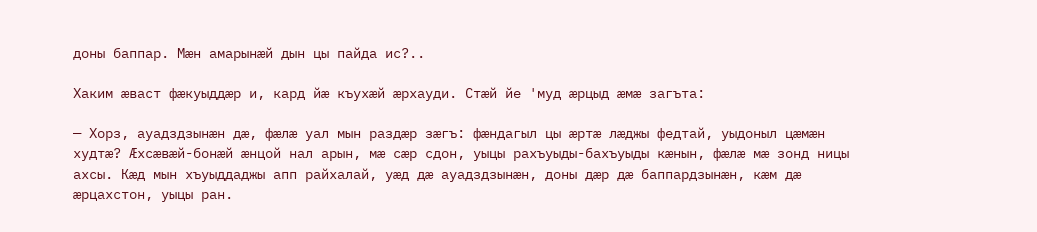доны баппар. Мæн амарынæй дын цы пайда ис?..

Хаким æваст фæкуыддæр и, кард йæ къухæй æрхауди. Стæй йе 'муд æрцыд æмæ загъта:

— Хорз, ауадздзынæн дæ, фæлæ уал мын раздæр зæгъ: фæндагыл цы æртæ лæджы федтай, уыдоныл цæмæн худтæ? Æхсæвæй-бонæй æнцой нал арын, мæ сæр сдон, уыцы рахъуыды-бахъуыды кæнын, фæлæ мæ зонд ницы ахсы. Кæд мын хъуыддаджы апп райхалай, уæд дæ ауадздзынæн, доны дæр дæ баппардзынæн, кæм дæ æрцахстон, уыцы ран.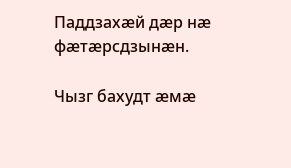Паддзахæй дæр нæ фæтæрсдзынæн.

Чызг бахудт æмæ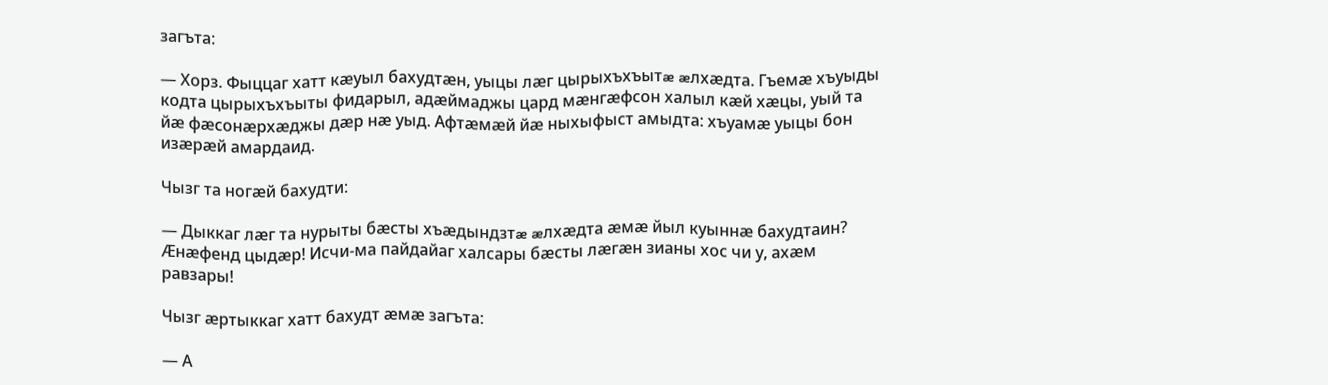загъта:

— Хорз. Фыццаг хатт кæуыл бахудтæн, уыцы лæг цырыхъхъытæ æлхæдта. Гъемæ хъуыды кодта цырыхъхъыты фидарыл, адæймаджы цард мæнгæфсон халыл кæй хæцы, уый та йæ фæсонæрхæджы дæр нæ уыд. Афтæмæй йæ ныхыфыст амыдта: хъуамæ уыцы бон изæрæй амардаид.

Чызг та ногæй бахудти:

— Дыккаг лæг та нурыты бæсты хъæдындзтæ æлхæдта æмæ йыл куыннæ бахудтаин? Æнæфенд цыдæр! Исчи-ма пайдайаг халсары бæсты лæгæн зианы хос чи у, ахæм равзары!

Чызг æртыккаг хатт бахудт æмæ загъта:

— А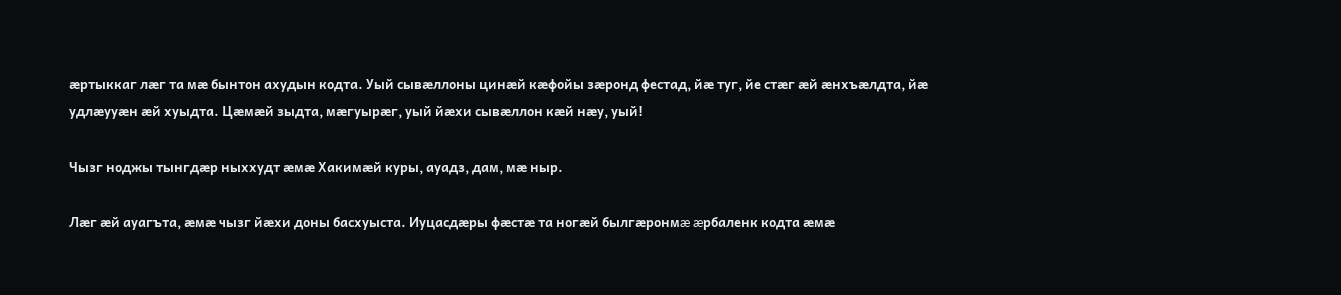æртыккаг лæг та мæ бынтон ахудын кодта. Уый сывæллоны цинæй кæфойы зæронд фестад, йæ туг, йе стæг æй æнхъæлдта, йæ удлæууæн æй хуыдта. Цæмæй зыдта, мæгуырæг, уый йæхи сывæллон кæй нæу, уый!

Чызг ноджы тынгдæр ныххудт æмæ Хакимæй куры, ауадз, дам, мæ ныр.

Лæг æй ауагъта, æмæ чызг йæхи доны басхуыста. Иуцасдæры фæстæ та ногæй былгæронмæ æрбаленк кодта æмæ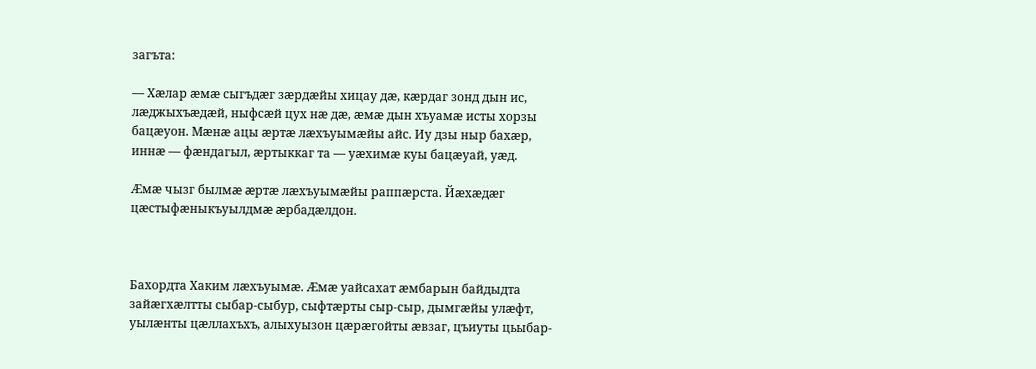загъта:

— Хæлар æмæ сыгъдæг зæрдæйы хицау дæ, кæрдаг зонд дын ис, лæджыхъæдæй, ныфсæй цух нæ дæ, æмæ дын хъуамæ исты хорзы бацæуон. Мæнæ ацы æртæ лæхъуымæйы айс. Иу дзы ныр бахæр, иннæ — фæндагыл, æртыккаг та — уæхимæ куы бацæуай, уæд.

Æмæ чызг былмæ æртæ лæхъуымæйы раппæрста. Йæхæдæг цæстыфæныкъуылдмæ æрбадæлдон.



Бахордта Хаким лæхъуымæ. Æмæ уайсахат æмбарын байдыдта зайæгхæлтты сыбар-сыбур, сыфтæрты сыр-сыр, дымгæйы улæфт, уылæнты цæллахъхъ, алыхуызон цæрæгойты æвзаг, цъиуты цьыбар-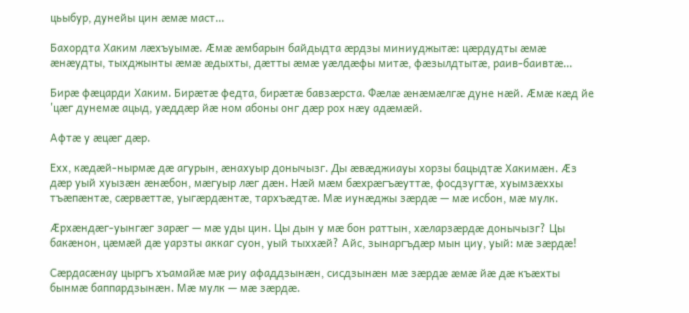цьыбур, дунейы цин æмæ маст...

Бахордта Хаким лæхъуымæ. Æмæ æмбарын байдыдта æрдзы миниуджытæ: цæрдудты æмæ æнæудты, тыхджынты æмæ æдыхты, дæтты æмæ уæлдæфы митæ, фæзылдтытæ, раив-баивтæ...

Бирæ фæцарди Хаким. Бирæтæ федта, бирæтæ бавзæрста. Фæлæ æнæмæлгæ дуне нæй. Æмæ кæд йе 'цæг дунемæ ацыд, уæддæр йæ ном абоны онг дæр рох нæу адæмæй.

Афтæ у æцæг дæр.

Ехх, кæдæй-нырмæ дæ агурын, æнахуыр донычызг. Ды æвæджиауы хорзы бацыдтæ Хакимæн. Æз дæр уый хуызæн æнæбон, мæгуыр лæг дæн. Нæй мæм бæхрæгъæуттæ, фосдзугтæ, хуымзæххы тъæпæнтæ, сæрвæттæ, уыгæрдæнтæ, тархъæдтæ. Мæ иунæджы зæрдæ — мæ исбон, мæ мулк.

Æрхæндæг-уынгæг зарæг — мæ уды цин. Цы дын у мæ бон раттын, хæларзæрдæ донычызг? Цы бакæнон, цæмæй дæ уарзты аккаг суон, уый тыххæй? Айс, зынаргъдæр мын циу, уый: мæ зæрдæ!

Сæрдасæнау цыргъ хъамайæ мæ риу афаддзынæн, сисдзынæн мæ зæрдæ æмæ йæ дæ къæхты бынмæ баппардзынæн. Мæ мулк — мæ зæрдæ.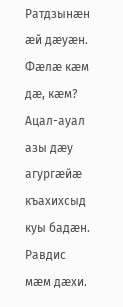Ратдзынæн æй дæуæн. Фæлæ кæм дæ, кæм? Ацал-ауал азы дæу агургæйæ къахихсыд куы бадæн. Равдис мæм дæхи.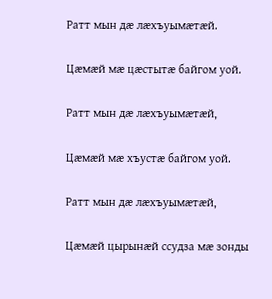Ратт мын дæ лæхъуымæтæй.

Цæмæй мæ цæстытæ байгом уой.

Ратт мын дæ лæхъуымæтæй,

Цæмæй мæ хъустæ байгом уой.

Ратт мын дæ лæхъуымæтæй,

Цæмæй цырынæй ссудза мæ зонды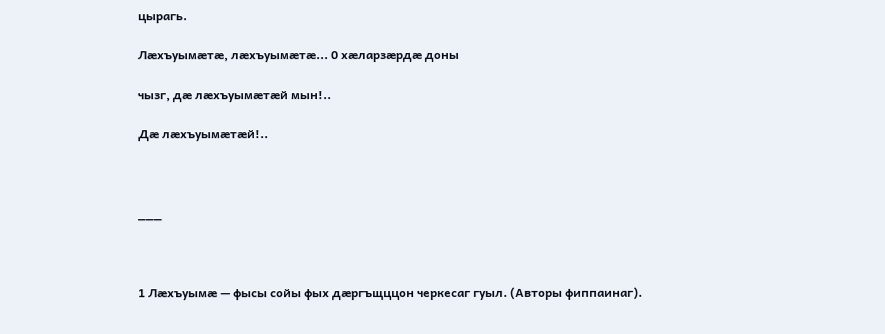цырагь.

Лæхъуымæтæ, лæхъуымæтæ... 0 хæларзæрдæ доны

чызг, дæ лæхъуымæтæй мын!..

Дæ лæхъуымæтæй!..



___



1 Лæхъуымæ — фысы сойы фых дæргъщццон черкесаг гуыл. (Авторы фиппаинаг).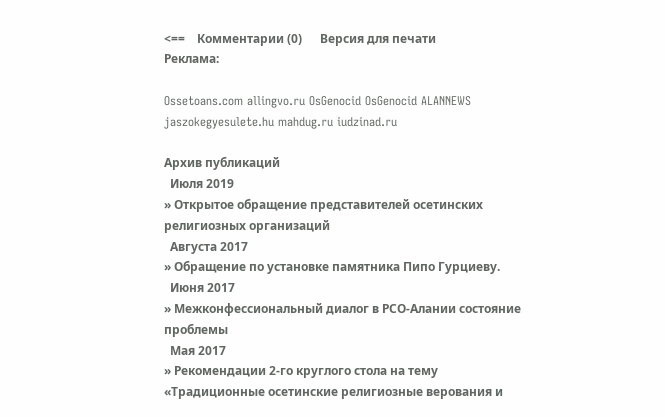<==    Комментарии (0)      Версия для печати
Реклама:

Ossetoans.com allingvo.ru OsGenocid OsGenocid ALANNEWS jaszokegyesulete.hu mahdug.ru iudzinad.ru

Архив публикаций
  Июля 2019
» Открытое обращение представителей осетинских религиозных организаций
  Августа 2017
» Обращение по установке памятника Пипо Гурциеву.
  Июня 2017
» Межконфессиональный диалог в РСО-Алании состояние проблемы
  Мая 2017
» Рекомендации 2-го круглого стола на тему «Традиционные осетинские религиозные верования и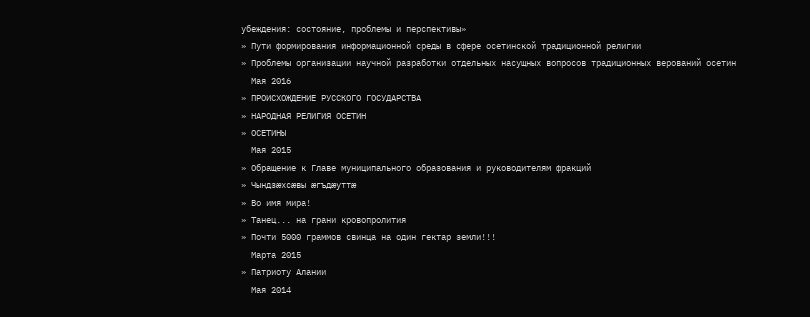убеждения: состояние, проблемы и перспективы»
» Пути формирования информационной среды в сфере осетинской традиционной религии
» Проблемы организации научной разработки отдельных насущных вопросов традиционных верований осетин
  Мая 2016
» ПРОИСХОЖДЕНИЕ РУССКОГО ГОСУДАРСТВА
» НАРОДНАЯ РЕЛИГИЯ ОСЕТИН
» ОСЕТИНЫ
  Мая 2015
» Обращение к Главе муниципального образования и руководителям фракций
» Чындзӕхсӕвы ӕгъдӕуттӕ
» Во имя мира!
» Танец... на грани кровопролития
» Почти 5000 граммов свинца на один гектар земли!!!
  Марта 2015
» Патриоту Алании
  Мая 2014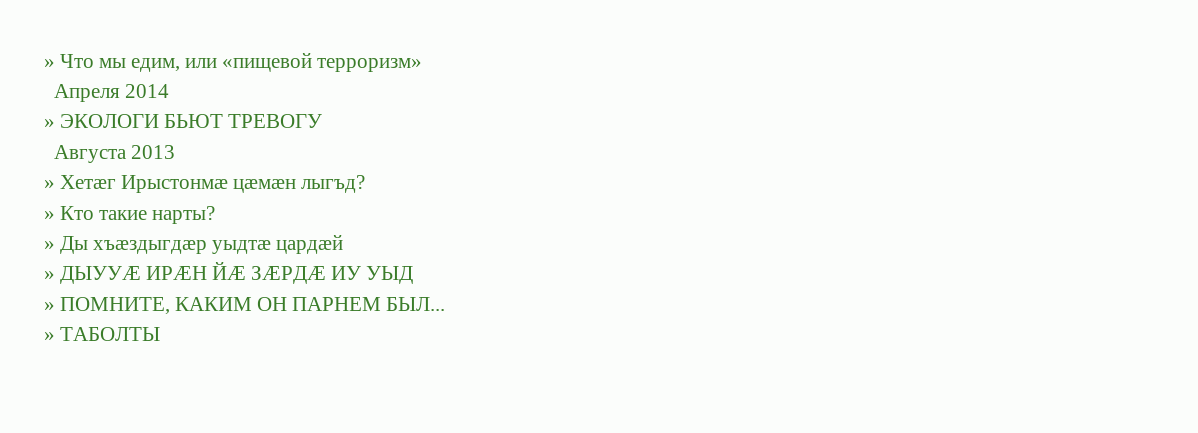» Что мы едим, или «пищевой терроризм»
  Апреля 2014
» ЭКОЛОГИ БЬЮТ ТРЕВОГУ
  Августа 2013
» Хетӕг Ирыстонмӕ цӕмӕн лыгъд?
» Кто такие нарты?
» Ды хъæздыгдæр уыдтæ цардæй
» ДЫУУӔ ИРӔН ЙӔ ЗӔРДӔ ИУ УЫД
» ПОМНИТЕ, КАКИМ ОН ПАРНЕМ БЫЛ...
» ТАБОЛТЫ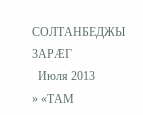СОЛТАНБЕДЖЫ 3АРӔГ
  Июля 2013
» «ТАМ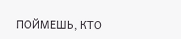ПОЙМЕШЬ, КТО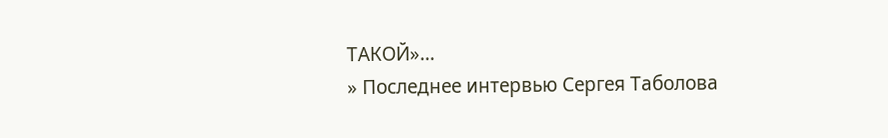ТАКОЙ»…
» Последнее интервью Сергея Таболова